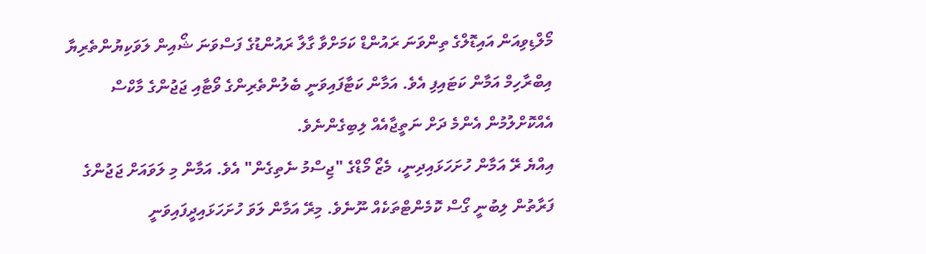މޯލްޑިވިއަން އައިޑޮލްގެ ތިންވަނަ ރައުންޑް ކަމަށްވާ ގާލާ ރައުންޑުގެ ފަސްވަނަ ޝޯއިން ލަވަކިޔުންތެރިޔާ އިބްރާހިމް އަމާން ކަޓައިފި އެވެ. އަމާން ކަޓާފައިވަނީ ބެލުންތެރިންގެ ވޯޓާއި ޖަޖުންގެ މާކްސް އެއްކޮށްލުމުން އެންމެ ދަށް ނަތީޖާއެއް ލިބިގެންނެވެ.
އިއްޔެ ރޭ އަމާން ހުށަހަޅައިދިނީ، މެޒޯ މޯޑްގެ "ޖިސްމު ނެތިގެން" އެވެ. އަމާން މި ލަވައަށް ޖަޖުންގެ ފަރާތުން ލިބުނީ ގޯސް ކޮމެންޓްތަކެއް ނޫނެވެ. މިރޭ އަމާން ލަވަ ހުށަހަޅައިދީފައިވަނީ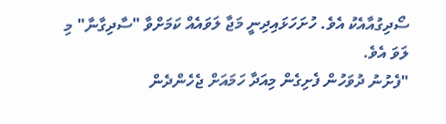ސޯދިގުއާއެކު އެވެ. ހުށަހަޅައިދިނީ މަޖާ ލަވައެއް ކަމަށްވާ "ސާދިގާނާ" މި ލަވަ އެވެ.
"ފެށުނު ދުވަހުން ފެށިގެން މިއަދާ ހަމައަށް ޖެހެންދެން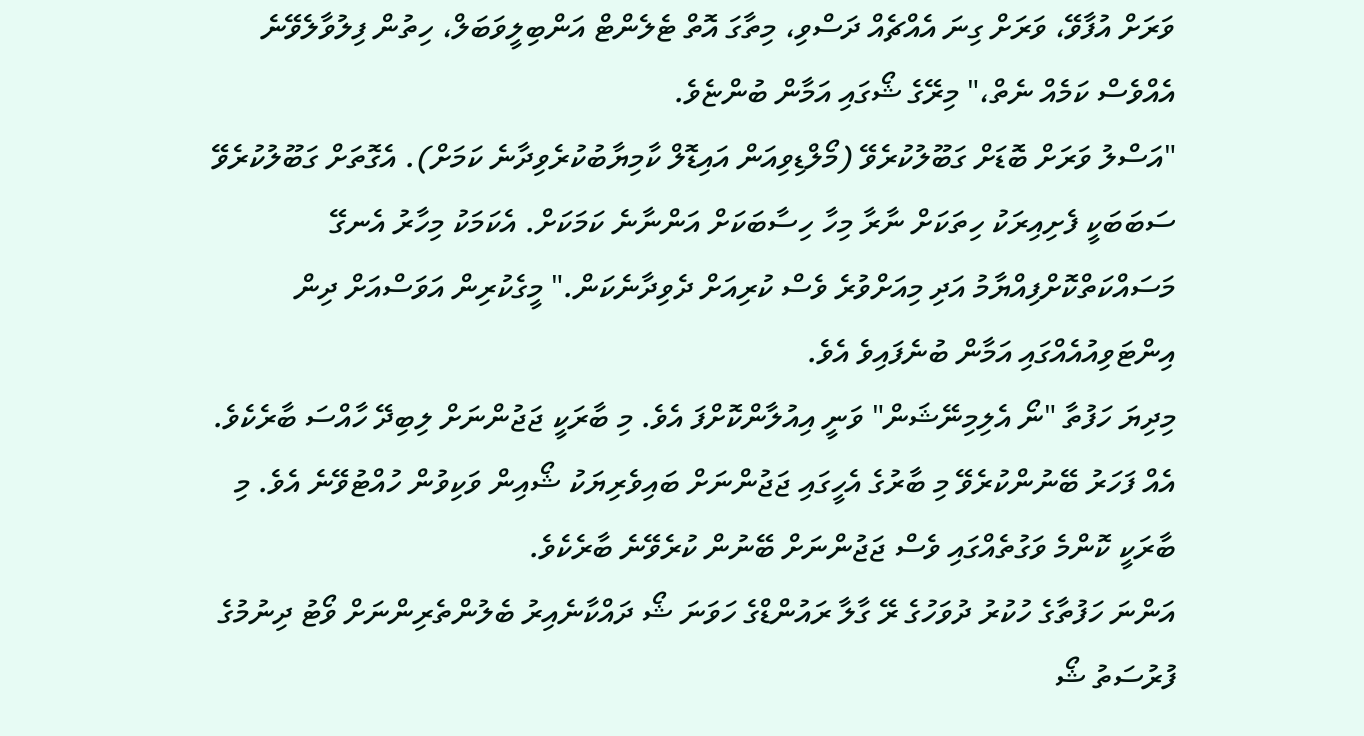ވަރަށް އުފާވޭ، ވަރަށް ގިނަ އެއްޗެއް ދަސްވި، މިތާގަ އޮތް ޓެލެންޓް އަންބިލީވަބަލް، ހިތުން ފިލުވާލެވޭނެ އެއްވެސް ކަމެއް ނެތް،" މިރޭގެ ޝޯގައި އަމާން ބުންޏެވެ.
"އަސްލު ވަރަށް ބޮޑަށް ގަބޫލުކުރެވޭ (މޯލްޑިވިއަން އައިޑޮލް ކާމިޔާބުކުރެވިދާނެ ކަމަށް). އެގޮތަށް ގަބޫލުކުރެވޭ ސަބަބަކީ ފެށިއިރަކު ހިތަކަށް ނާރާ މިހާ ހިސާބަކަށް އަންނާނެ ކަމަކަށް. އެކަމަކު މިހާރު އެނގޭ މަސައްކަތްކޮށްފިއްޔާމު އަދި މިއަށްވުރެ ވެސް ކުރިއަށް ދެވިދާނެކަން." މީގެކުރިން އަވަސްއަށް ދިން އިންޓަވިއުއެއްގައި އަމާން ބުނެފައިވެ އެވެ.
މިދިޔަ ހަފުތާ "ނޯ އެލިމިނޭޝަން" ވަނީ އިއުލާންކޮށްފަ އެވެ. މި ބާރަކީ ޖަޖުންނަށް ލިބިދޭ ހާއްސަ ބާރެކެވެ. އެއް ފަހަރު ބޭނުންކުރެވޭ މި ބާރުގެ އެހީގައި ޖަޖުންނަށް ބައިވެރިޔަކު ޝޯއިން ވަކިވުން ހުއްޓުވޭނެ އެވެ. މި ބާރަކީ ކޮންމެ ވަގުތެއްގައި ވެސް ޖަޖުންނަށް ބޭނުން ކުރެވޭނެ ބާރެކެވެ.
އަންނަ ހަފުތާގެ ހުކުރު ދުވަހުގެ ރޭ ގާލާ ރައުންޑްގެ ހަވަނަ ޝޯ ދައްކާނެއިރު ބެލުންތެރިންނަށް ވޯޓު ދިނުމުގެ ފުރުސަތު ޝޯ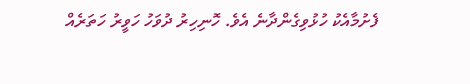ފެށުމާއެކު ހުޅުވިގެންދާނެ އެވެ. ހޮނިހިރު ދުވަހު ހަވީރު ހަތަރެއް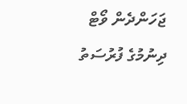ޖަހަންދެން ވޯޓް ދިނުމުގެ ފުރުސަތު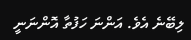ލިބޭނެ އެވެ. އަންނަ ހަފުތާ އޮންނަނީ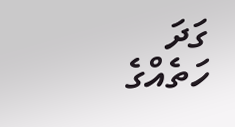ގަދަ ހަތެއްގެ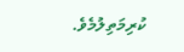ކުރިމަތިލުމެވެ.